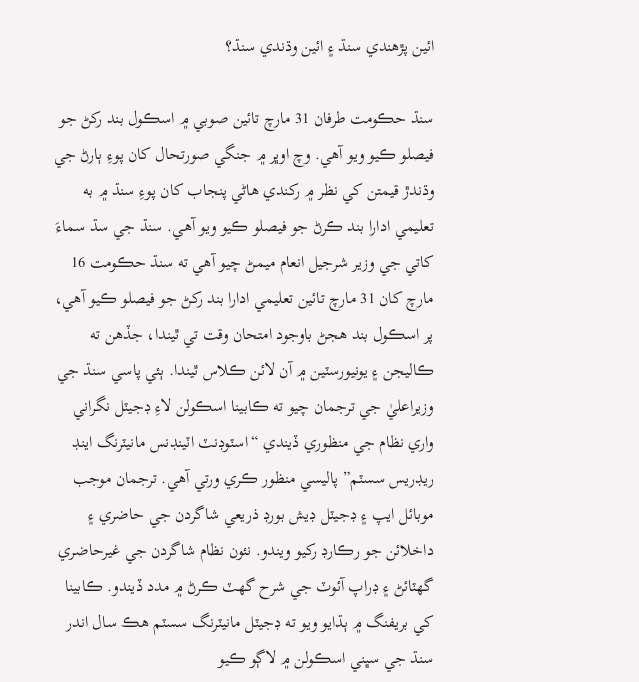ائين پڙھندي سنڌ ۽ ائين وڌندي سنڌ؟

سنڌ حڪومت طرفان 31 مارچ تائين صوبي ۾ اسڪول بند رکڻ جو فيصلو ڪيو ويو آهي. وچ اوڀر ۾ جنگي صورتحال کان پوءِ ٻارڻ جي وڌندڙ قيمتن کي نظر ۾ رکندي هاڻي پنجاب کان پوءِ سنڌ ۾ به تعليمي ادارا بند ڪرڻ جو فيصلو ڪيو ويو آهي. سنڌ جي سڌ سماءَ کاتي جي وزير شرجيل انعام ميمڻ چيو آهي ته سنڌ حڪومت 16 مارچ کان 31 مارچ تائين تعليمي ادارا بند رکڻ جو فيصلو ڪيو آهي، پر اسڪول بند هجڻ باوجود امتحان وقت تي ٿيندا، جڏهن ته ڪاليجن ۽ يونيورسٽين ۾ آن لائن ڪلاس ٿيندا. ٻئي پاسي سنڌ جي وزيراعليٰ جي ترجمان چيو ته ڪابينا اسڪولن لاءِ ڊجيٽل نگراني واري نظام جي منظوري ڏيندي “اسٽوڊنٽ اٽينڊنس مانيٽرنگ اينڊ ريڊريس سسٽم” پاليسي منظور ڪري ورتي آهي. ترجمان موجب موبائل ايپ ۽ ڊجيٽل ڊيش بورڊ ذريعي شاگردن جي حاضري ۽ داخلائن جو رڪارڊ رکيو ويندو. نئون نظام شاگردن جي غيرحاضري گهٽائڻ ۽ ڊراپ آئوٽ جي شرح گهٽ ڪرڻ ۾ مدد ڏيندو. ڪابينا کي بريفنگ ۾ ٻڌايو ويو ته ڊجيٽل مانيٽرنگ سسٽم هڪ سال اندر سنڌ جي سڀني اسڪولن ۾ لاڳو ڪيو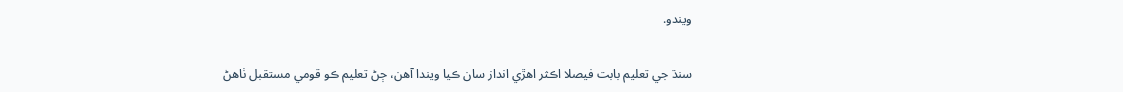ويندو.

سنڌ جي تعليم بابت فيصلا اڪثر اهڙي انداز سان ڪيا ويندا آهن، ڄڻ تعليم ڪو قومي مستقبل ٺاهڻ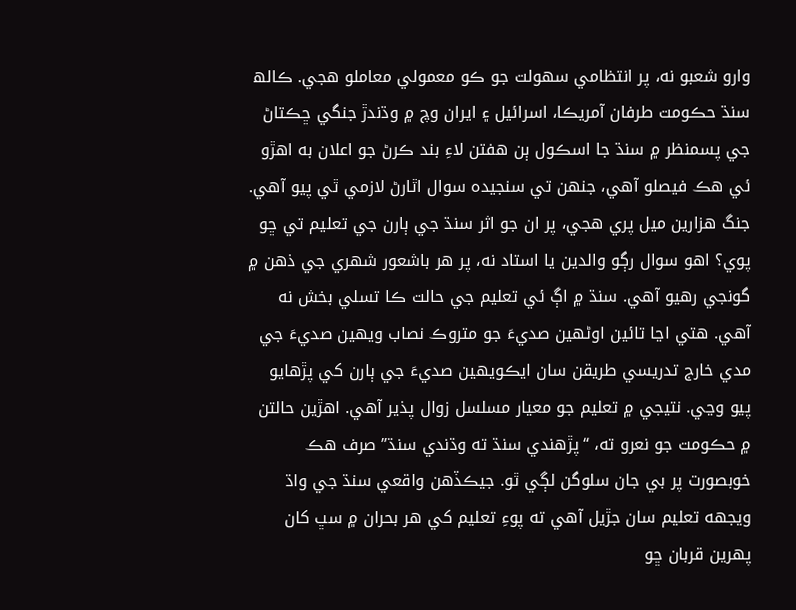وارو شعبو نه، پر انتظامي سھولت جو ڪو معمولي معاملو هجي. ڪالھ سنڌ حڪومت طرفان آمريڪا، اسرائيل ۽ ايران وچ ۾ وڌندڙ جنگي ڇڪتاڻ جي پسمنظر ۾ سنڌ جا اسڪول ٻن هفتن لاءِ بند ڪرڻ جو اعلان به اهڙو ئي هڪ فيصلو آهي، جنهن تي سنجيده سوال اٿارڻ لازمي ٿي پيو آهي. جنگ هزارين ميل پري هجي، پر ان جو اثر سنڌ جي ٻارن جي تعليم تي ڇو پوي؟ اهو سوال رڳو والدين يا استاد نه، پر هر باشعور شهري جي ذهن ۾ گونجي رهيو آهي. سنڌ ۾ اڳ ئي تعليم جي حالت ڪا تسلي بخش نه آهي. هتي اڃا تائين اوڻهين صديءَ جو متروڪ نصاب ويهين صديءَ جي مدي خارج تدريسي طريقن سان ايڪويهين صديءَ جي ٻارن کي پڙهايو پيو وڃي. نتيجي ۾ تعليم جو معيار مسلسل زوال پذير آهي. اهڙين حالتن ۾ حڪومت جو نعرو ته، “پڙهندي سنڌ ته وڌندي سنڌ” صرف هڪ خوبصورت پر بي جان سلوگن لڳي ٿو. جيڪڏهن واقعي سنڌ جي واڌ ويجهه تعليم سان جڙيل آهي ته پوءِ تعليم کي هر بحران ۾ سڀ کان پهرين قربان ڇو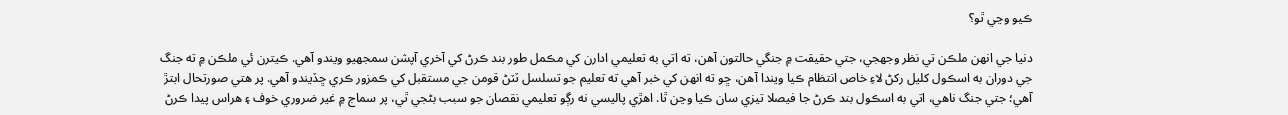ڪيو وڃي ٿو؟

دنيا جي انهن ملڪن تي نظر وجهجي، جتي حقيقت ۾ جنگي حالتون آهن، ته اتي به تعليمي ادارن کي مڪمل طور بند ڪرڻ کي آخري آپشن سمجهيو ويندو آهي. ڪيترن ئي ملڪن ۾ ته جنگ جي دوران به اسڪول کليل رکڻ لاءِ خاص انتظام ڪيا ويندا آهن، ڇو ته انهن کي خبر آهي ته تعليم جو تسلسل ٽٽڻ قومن جي مستقبل کي ڪمزور ڪري ڇڏيندو آهي. پر هتي صورتحال ابتڙ آهي؛ جتي جنگ ناهي، اتي به اسڪول بند ڪرڻ جا فيصلا تيزي سان ڪيا وڃن ٿا. اهڙي پاليسي نه رڳو تعليمي نقصان جو سبب بڻجي ٿي، پر سماج ۾ غير ضروري خوف ۽ هراس پيدا ڪرڻ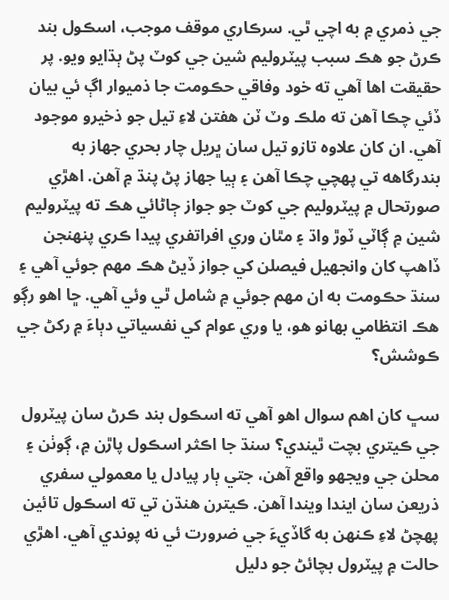جي ذمري ۾ به اچي ٿي. سرڪاري موقف موجب، اسڪول بند ڪرڻ جو هڪ سبب پيٽروليم شين جي کوٽ پڻ ٻڌايو ويو. پر حقيقت اها آهي ته خود وفاقي حڪومت جا ذميوار اڳ ئي بيان ڏئي چڪا آهن ته ملڪ وٽ ٽن هفتن لاءِ تيل جو ذخيرو موجود آهي. ان کان علاوه تازو تيل سان ڀريل چار بحري جهاز به بندرگاهه تي پهچي چڪا آهن ۽ ٻيا جهاز پڻ پنڌ ۾ آهن. اهڙي صورتحال ۾ پيٽروليم جي کوٽ جو جواز ڄاڻائي ھڪ ته پيٽروليم شين ۾ ڳاٽي ٽوڙ واڌ ۽ مٿان وري افراتفري پيدا ڪري پنھنجن ڏاھپ کان وانجھيل فيصلن کي جواز ڏيڻ ھڪ مھم جوئي آهي ۽ سنڌ حڪومت به ان مھم جوئي ۾ شامل ٿي وئي آھي. ڇا اهو رڳو هڪ انتظامي بهانو هو، يا وري عوام کي نفسياتي دٻاءَ ۾ رکڻ جي ڪوشش؟

سڀ کان اهم سوال اهو آهي ته اسڪول بند ڪرڻ سان پيٽرول جي ڪيتري بچت ٿيندي؟ سنڌ جا اڪثر اسڪول پاڙن ۾، ڳوٺن ۽ محلن جي ويجهو واقع آهن، جتي ٻار پيادل يا معمولي سفري ذريعن سان ايندا ويندا آهن. ڪيترن هنڌن تي ته اسڪول تائين پهچڻ لاءِ ڪنهن به گاڏيءَ جي ضرورت ئي نه پوندي آهي. اهڙي حالت ۾ پيٽرول بچائڻ جو دليل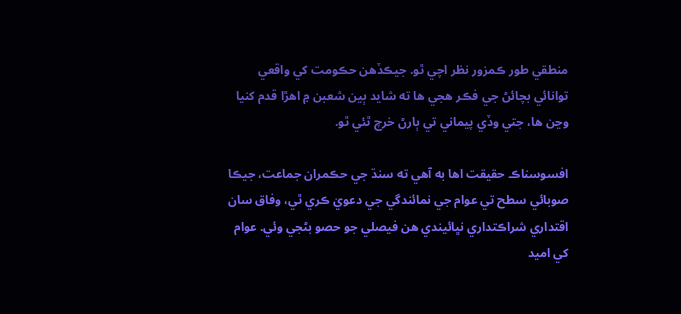منطقي طور ڪمزور نظر اچي ٿو. جيڪڏهن حڪومت کي واقعي توانائي بچائڻ جي فڪر هجي ها ته شايد ٻين شعبن ۾ اهڙا قدم کنيا وڃن ها، جتي وڏي پيماني تي ٻارڻ خرچ ٿئي ٿو.

افسوسناڪ حقيقت اها به آهي ته سنڌ جي حڪمران جماعت، جيڪا صوبائي سطح تي عوام جي نمائندگي جي دعويٰ ڪري ٿي، وفاق سان اقتداري شراڪتداري نڀائيندي هن فيصلي جو حصو بڻجي وئي. عوام کي اميد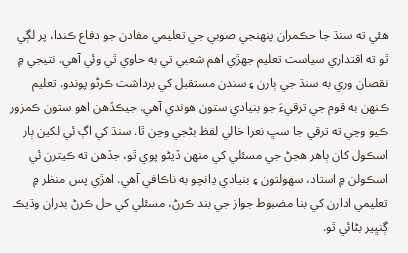هئي ته سنڌ جا حڪمران پنهنجي صوبي جي تعليمي مفادن جو دفاع ڪندا، پر لڳي ٿو ته اقتداري سياست تعليم جهڙي اهم شعبي تي به حاوي ٿي وئي آهي. نتيجي ۾ نقصان وري به سنڌ جي ٻارن ۽ سندن مستقبل کي برداشت ڪرڻو پوندو. تعليم ڪنهن به قوم جي ترقيءَ جو بنيادي ستون هوندي آهي. جيڪڏهن اهو ستون ڪمزور ڪيو وڃي ته ترقي جا سڀ نعرا خالي لفظ بڻجي وڃن ٿا. سنڌ کي اڳ ئي لکين ٻار اسڪول کان ٻاهر هجڻ جي مسئلي کي منهن ڏيڻو پوي ٿو، جڏهن ته ڪيترن ئي اسڪولن ۾ استاد، سهولتون ۽ بنيادي ڍانچو به ناڪافي آهي. اهڙي پس منظر ۾ تعليمي ادارن کي بنا مضبوط جواز جي بند ڪرڻ، مسئلي کي حل ڪرڻ بدران وڌيڪ ڳنڀير بڻائي ٿو.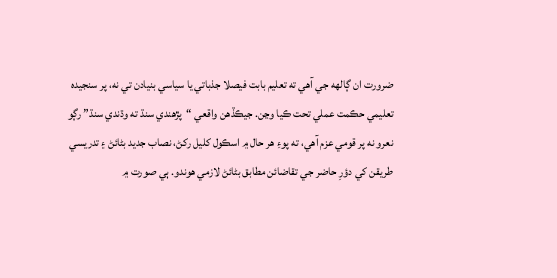ضرورت ان ڳالهه جي آهي ته تعليم بابت فيصلا جذباتي يا سياسي بنيادن تي نه، پر سنجيده تعليمي حڪمت عملي تحت ڪيا وڃن. جيڪڏهن واقعي “پڙهندي سنڌ ته وڌندي سنڌ” رڳو نعرو نه پر قومي عزم آهي، ته پوءِ هر حال ۾ اسڪول کليل رکڻ، نصاب جديد بڻائڻ ۽ تدريسي طريقن کي دؤرِ حاضر جي تقاضائن مطابق بڻائڻ لازمي هوندو. ٻي صورت ۾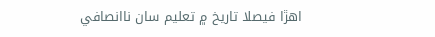اهڙا فيصلا تاريخ ۾ تعليم سان ناانصافي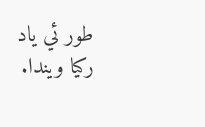طور ئي ياد رکيا ويندا.